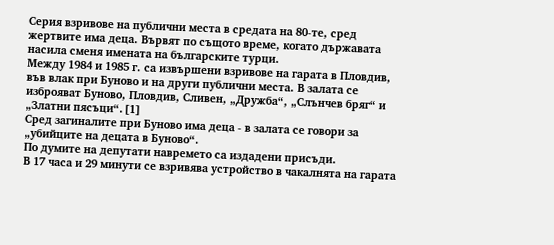Серия взривове на публични места в средата на 80-те, сред жертвите има деца. Вървят по същото време, когато държавата насила сменя имената на българските турци.
Между 1984 и 1985 г. са извършени взривове на гарата в Пловдив, във влак при Буново и на други публични места. В залата се изброяват Буново, Пловдив, Сливен, „Дружба“, „Слънчев бряг“ и „Златни пясъци“.[1]
Сред загиналите при Буново има деца - в залата се говори за „убийците на децата в Буново“.
По думите на депутати навремето са издадени присъди.
В 17 часа и 29 минути се взривява устройство в чакалнята на гарата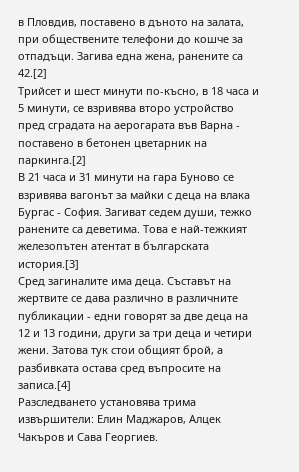в Пловдив, поставено в дъното на залата, при обществените телефони до кошче за отпадъци. Загива една жена, ранените са 42.[2]
Трийсет и шест минути по-късно, в 18 часа и 5 минути, се взривява второ устройство пред сградата на аерогарата във Варна - поставено в бетонен цветарник на паркинга.[2]
В 21 часа и 31 минути на гара Буново се взривява вагонът за майки с деца на влака Бургас - София. Загиват седем души, тежко ранените са деветима. Това е най-тежкият железопътен атентат в българската история.[3]
Сред загиналите има деца. Съставът на жертвите се дава различно в различните публикации - едни говорят за две деца на 12 и 13 години, други за три деца и четири жени. Затова тук стои общият брой, а разбивката остава сред въпросите на записа.[4]
Разследването установява трима извършители: Елин Маджаров, Алцек Чакъров и Сава Георгиев.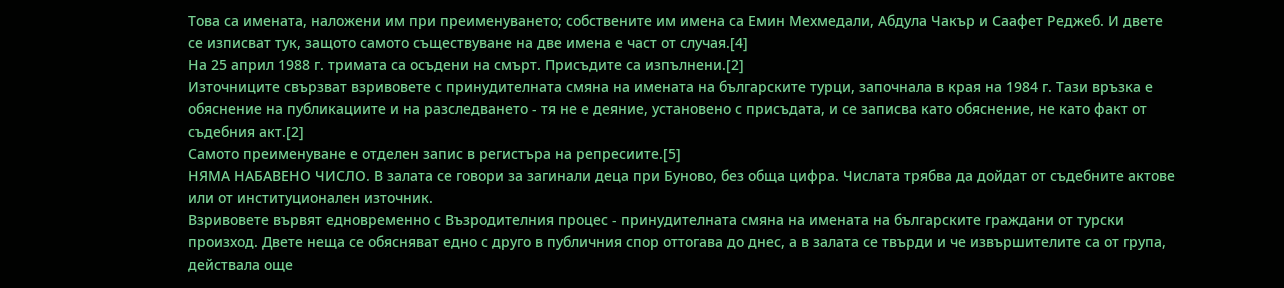Това са имената, наложени им при преименуването; собствените им имена са Емин Мехмедали, Абдула Чакър и Саафет Реджеб. И двете се изписват тук, защото самото съществуване на две имена е част от случая.[4]
На 25 април 1988 г. тримата са осъдени на смърт. Присъдите са изпълнени.[2]
Източниците свързват взривовете с принудителната смяна на имената на българските турци, започнала в края на 1984 г. Тази връзка е обяснение на публикациите и на разследването - тя не е деяние, установено с присъдата, и се записва като обяснение, не като факт от съдебния акт.[2]
Самото преименуване е отделен запис в регистъра на репресиите.[5]
НЯМА НАБАВЕНО ЧИСЛО. В залата се говори за загинали деца при Буново, без обща цифра. Числата трябва да дойдат от съдебните актове или от институционален източник.
Взривовете вървят едновременно с Възродителния процес - принудителната смяна на имената на българските граждани от турски произход. Двете неща се обясняват едно с друго в публичния спор оттогава до днес, а в залата се твърди и че извършителите са от група, действала още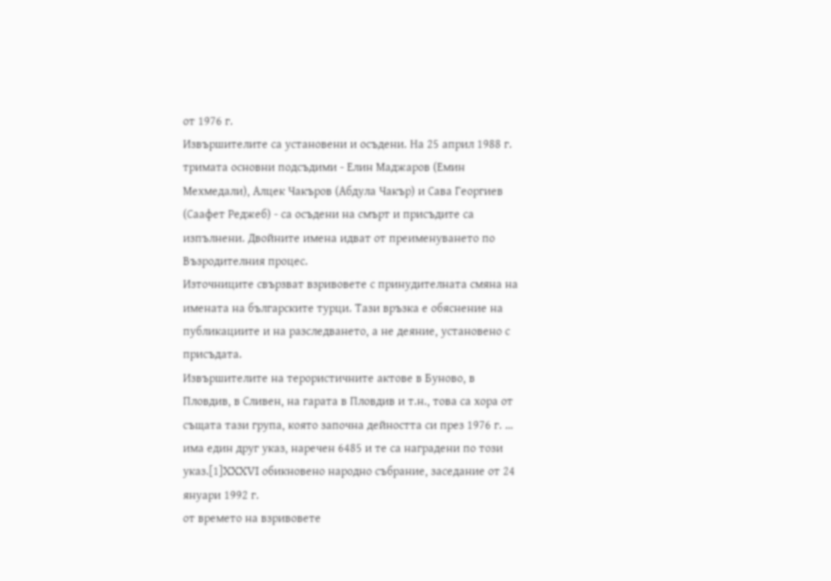от 1976 г.
Извършителите са установени и осъдени. На 25 април 1988 г. тримата основни подсъдими - Елин Маджаров (Емин Мехмедали), Алцек Чакъров (Абдула Чакър) и Сава Георгиев (Саафет Реджеб) - са осъдени на смърт и присъдите са изпълнени. Двойните имена идват от преименуването по Възродителния процес.
Източниците свързват взривовете с принудителната смяна на имената на българските турци. Тази връзка е обяснение на публикациите и на разследването, а не деяние, установено с присъдата.
Извършителите на терористичните актове в Буново, в Пловдив, в Сливен, на гарата в Пловдив и т.н., това са хора от същата тази група, която започна дейността си през 1976 г. … има един друг указ, наречен 6485 и те са наградени по този указ.[1]XXXVI обикновено народно събрание, заседание от 24 януари 1992 г.
от времето на взривовете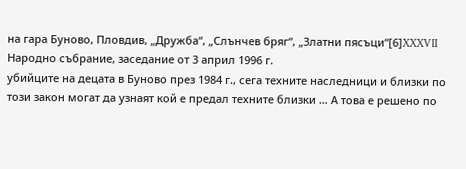на гара Буново, Пловдив, „Дружба“, „Слънчев бряг“, „Златни пясъци“[6]XXXVII Народно събрание, заседание от 3 април 1996 г.
убийците на децата в Буново през 1984 г., сега техните наследници и близки по този закон могат да узнаят кой е предал техните близки … А това е решено по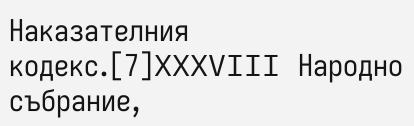Наказателния кодекс.[7]XXXVIII Народно събрание,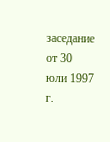заседание от 30 юли 1997 г.